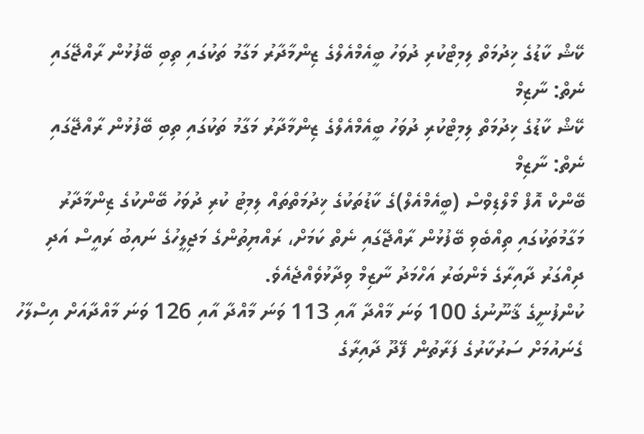ކޭޝް ކާޑުގެ ޚިދުމަތް ލިމިޓްކުރި ދުވަހު ބީއެމްއެލްގެ ޒިންމާދާރު މަގާމު ތަކުގައި ތިބި ބޭފުޅުން ރާއްޖޭގައި ނެތް: ނާޒިމް
ކޭޝް ކާޑުގެ ޚިދުމަތް ލިމިޓްކުރި ދުވަހު ބީއެމްއެލްގެ ޒިންމާދާރު މަގާމު ތަކުގައި ތިބި ބޭފުޅުން ރާއްޖޭގައި ނެތް: ނާޒިމް
ބޭންކް އޮފް މޯލްޑިވްސް (ބީއެމްއެލް)ގެ ކާޑުތަކުގެ ޚިދުމަތްތައް ލިމިޓު ކުރި ދުވަހު ބޭންކުގެ ޒިންމާދާރު މަގާމުތަކުގައި ތިއްބެވި ބޭފުޅުން ރާއްޖޭގައި ނެތް ކަމަށް، ރައްޔިތުންގެ މަޖިލީހުގެ ނައިބު ރައީސް އަދި ދިއްގަރު ދާއިރާގެ މެންބަރު އަހްމަދު ނާޒިމް ވިދާޅުވެއްޖެއެވެ.
ކުންފުނީގެ ޤާނޫނުގެ 100 ވަނަ މާއްދާ އާއި 113 ވަނަ މާއްދާ އާއި 126 ވަނަ މާއްދާއަށް އިސްލާހު ގެނައުމަށް ސަރުކާރުގެ ފަރާތުން ފޭދޫ ދާއިރާގެ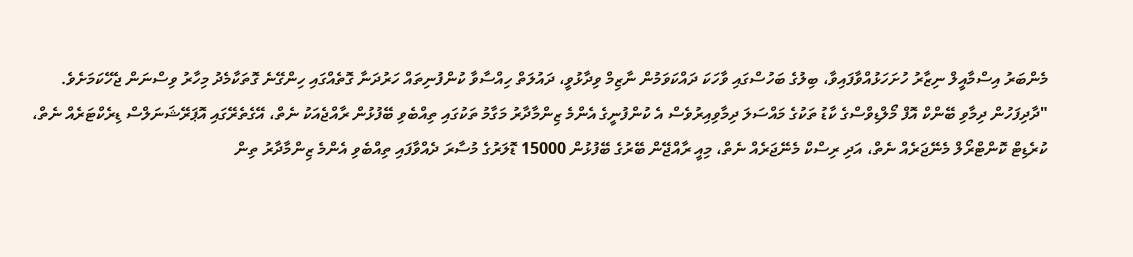މެންބަރު އިސްމާއީލް ނިޒާރު ހުށަހަޅުއްވާފައިވާ، ބިލުގެ ބަހުސްގައި ވާހަކަ ދައްކަވަމުން ނާޒިމް ވިދާޅުވީ، ދައުލަތް ހިއްސާވާ ކުންފުނިތައް ހަރުދަނާ ގޮތެއްގައި ހިންގޭނެ ގޮތަކާމެދު މިހާރު ވިސްނަން ޖެހޭކަމަށެވެ.
"ދާދިފަހުން ދިމާވި ބޭންކް އޮފް މޯލްޑިވްސްގެ ކާޑު ތަކުގެ މައްސަލަ ދިމާވިއިރުވެސް އެ ކުންފުނީގެ އެންމެ ޒިންމާދާރު މަގާމު ތަކުގައި ތިއްބެވި ބޭފުޅުން ރާއްޖެއަކު ނެތް، އޭގެތެރޭގައި އޮޕަރޭޝަނަލްސް ޑިރެކްޓަރެއް ނެތް، ކުރެޑިޓް ކޮންޓްރޯލް މެނޭޖަރެއް ނެތް، އަދި ރިސްކް މެނޭޖަރެއް ނެތް، މިއީ ރާއްޖޭން ބޭރުގެ ބޭފުޅުން 15000 ޑޮލަރުގެ މުސާރަ ދެއްވާފައި ތިއްބެވި އެންމެ ޒިންމާދާރު ތިން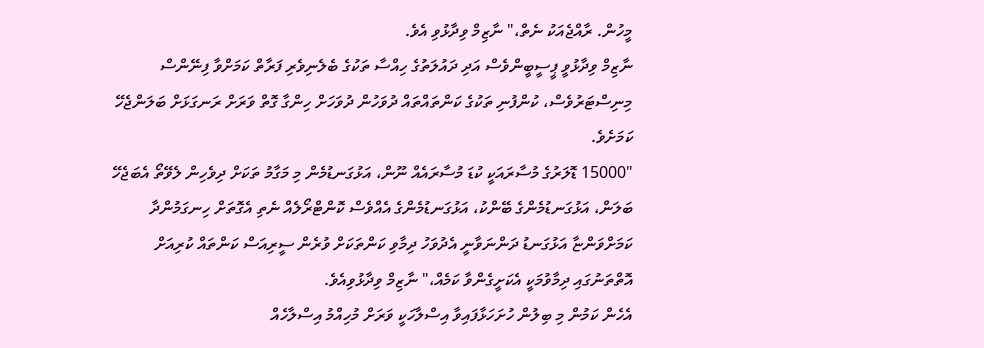މީހުން. ރާއްޖެއަކު ނެތް،" ނާޒިމް ވިދާޅުވި އެވެ.
ނާޒިމް ވިދާޅުވީ ޕީސީބީންވެސް އަދި ދައުލަތުގެ ހިއްސާ ތަކުގެ ބެލެނިވެރި ފަރާތް ކަމަށްވާ ފިނޭންސް މިނިސްޓަރުވެސް، ކުންފުނި ތަކުގެ ކަންތައްތައް ދުވަހުން ދުވަހަށް ހިންގާ ގޮތް ވަރަށް ރަނގަޅަށް ބަލަންޖެހޭ ކަމަށެވެ.
"15000 ޑޮލަރުގެ މުސާރައަކީ ކުޑަ މުސާރައެއް ނޫން، އަޅުގަނޑުމެން މި މަގާމު ތަކަށް ދިވެހިން ލެވޭތޯ އެބަޖެހޭ ބަލަން، އަޅުގަނޑުމެންގެ ބޭންކު، އަޅުގަނޑުމެންގެ އެއްވެސް ކޮންޓްރޯލެއް ނެތި އެގޮތަށް ހިނގަމުންދާ ކަމަށްވަންޏާ އަޅުގަނޑު ދަންނަވާނީ އެދުވަހު ދިމާވި ކަންތަކަށް ވުރެން ސީރިއަސް ކަންތައް ކުރިއަށް އޮތްތަނުގައި ދިމާވުމަކީ އެކަށީގެންވާ ކަމެއް،" ނާޒިމް ވިދާޅުވިއެވެ.
އެހެން ކަމުން މި ބިލުން ހުށަހަޅާފައިވާ އިސްލާހަކީ ވަރަށް މުހިއްމު އިސްލާހެއް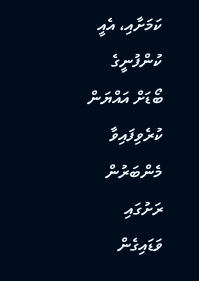ކަމަށާއި، އެއީ ކުންފުނީގެ ބޯޑަށް އައްޔަން ކުރެވިފައިވާ މެންބަރުން ރަށުގައި ވަޑައިގެން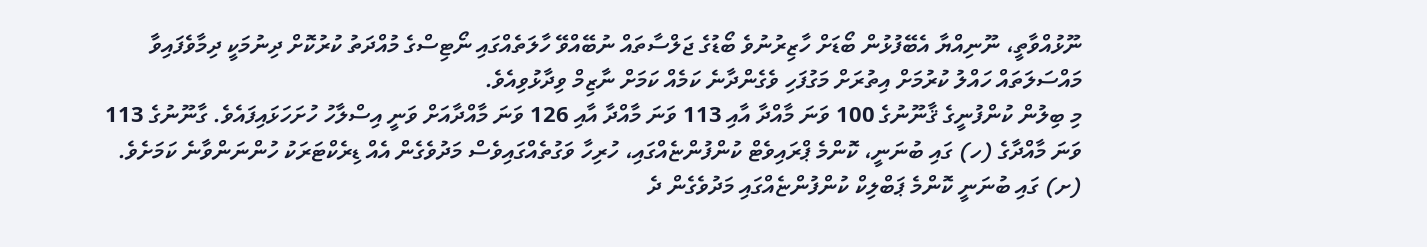ނޫޅުއްވާތީ، ނޫނިއްޔާ އެބޭފުޅުން ބޯޑަށް ހާޒިރުނުވެ ބޯޑުގެ ޖަލްސާތައް ނުބޭއްވޭ ހާލަތެއްގައި ނޯޓިސްގެ މުއްދަތު ކުރުކޮށް ދިނުމަކީ ދިމާވެފައިވާ މައްސަލަތައް ހައްލު ކުރުމަށް އިތުރަށް މަގުފަހި ވެގެންދާނެ ކަމެއް ކަމަށް ނާޒިމް ވިދާޅުވިއެވެ.
މި ބިލުން ކުންފުނީގެ ޤާނޫނުގެ 100 ވަނަ މާއްދާ އާއި 113 ވަނަ މާއްދާ އާއި 126 ވަނަ މާއްދާއަށް ވަނީ އިސްލާހު ހުށަހަޅައިފައެވެ. ގާނޫނުގެ 113 ވަނަ މާއްދާގެ (ހ) ގައި ބުނަނީ، ކޮންމެ ޕްރައިވެޓް ކުންފުންޏެއްގައި، ހުރިހާ ވަގުތެއްގައިވެސް މަދުވެގެން އެއް ޑިރެކްޓަރަކު ހުންނަންވާނެ ކަމަށެވެ. (ށ) ގައި ބުނަނީ ކޮންމެ ޕަބްލިކް ކުންފުންޏެއްގައި މަދުވެގެން ދެ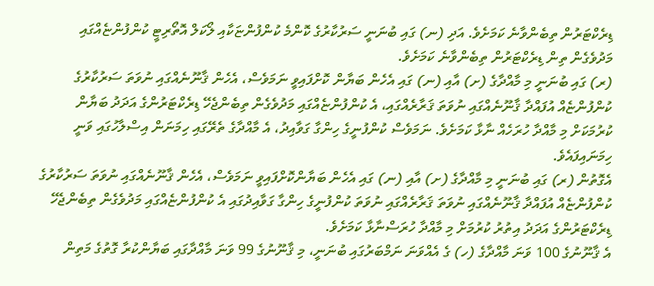ޑިރެކްޓަރުން ތިބެންވާނެ ކަމަށެވެ. އަދި (ނ) ގައި ބުނަނީ ސަރުކާރުގެ ކޮންމެ ކުންފުންޏަކާއި ލޯކަލް އޮތޯރިޓީ ކުންފުންޏެއްގައި މަދުވެގެން ތިން ޑިރެކްޓަރުން ތިބެންވާނެ ކަމަށެވެ.
(ރ) ގައި ބުނަނީ މި މާއްދާގެ (ށ) އާއި (ނ) ގައި އެހެން ބަޔާން ކޮށްފައިވީ ނަމަވެސް، އެހެން ޤާނޫނެއްގައި ނުވަތަ ސަރުކާރުގެ ކުންފުންޏެއް އުފައްދާ ޤާނޫނެއްގައި ނުވަތަ ޤަރާރެއްގައި، އެ ކުންފުންޏެއްގައި މަދުވެގެން ތިބެންޖެހޭ ޑިރެކްޓަރުންގެ އަދަދު ބަޔާން ކުރުމަކަށް މި މާއްދާ ހުރަހެއް ނާޅާ ކަމަށެވެ. ނަމަވެސް ކުންފުނީގެ ހިންގާ ގަވާއިދު، އެ މާއްދާގެ ތެރޭގައި ހިމަނަން އިސްލާހުގައި ވަނީ ހިމަނައިފައެވެ.
އެގޮތުން (ރ) ގައި ބުނަނީ މި މާއްދާގެ (ށ) އާއި (ނ) ގައި އެހެން ބަޔާންކޮށްފައިވީ ނަމަވެސް، އެހެން ޤާނޫނެއްގައި ނުވަތަ ސަރުކާރުގެ ކުންފުންޏެއް އުފައްދާ ޤާނޫނެއްގައި ނުވަތަ ޤަރާރެއްގައި ނުވަތަ ކުންފުނީގެ ހިންގާ ގަވާއިދުގައި އެ ކުންފުންޏެއްގައި މަދުވެގެން ތިބެންޖެހޭ ޑިރެކްޓަރުންގެ އަދަދު އިތުރު ކުރުމަށް މި މާއްދާ ހުރަސްނާޅާ ކަމަށެވެ.
އެ ޤާނޫނުގެ 100 ވަނަ މާއްދާގެ (ހ) ގެ އެއްވަނަ ނަމްބަރުގައި ބުނަނީ، މި ޤާނޫނުގެ 99 ވަނަ މާއްދާގައި ބަޔާންކުރާ ގޮތުގެ މަތިން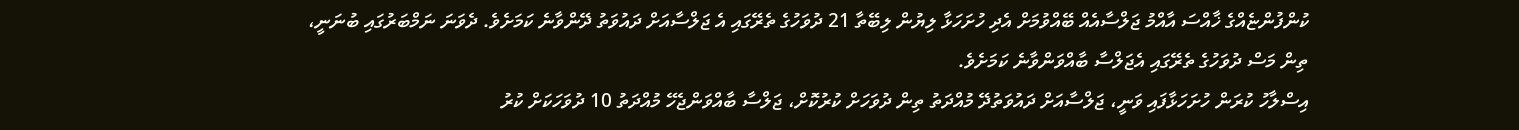ކުންފުންޏެއްގެ ޚާއްސަ އާއްމު ޖަލްސާއެއް ބޭއްވުމަށް އެދި ހުށަހަޅާ ލިޔުން ލިބޭތާ 21 ދުވަހުގެ ތެރޭގައި އެ ޖަލްސާއަށް ދައުވަތު ދޭންވާނެ ކަމަށެވެ. ދެވަނަ ނަމްބަރުގައި ބުނަނީ، ތިން މަސް ދުވަހުގެ ތެރޭގައި އެޖަލްސާ ބާއްވަންވާނެ ކަމަށެވެ.
އިސްލާހު ކުރަން ހުށަހަޅާފައި ވަނީ، ޖަލްސާއަށް ދައުވަތުދޭ މުއްދަތު ތިން ދުވަހަށް ކުރުކޮށް، ޖަލްސާ ބާއްވަންޖެހޭ މުއްދަތު 10 ދުވަހަކަށް ކުރު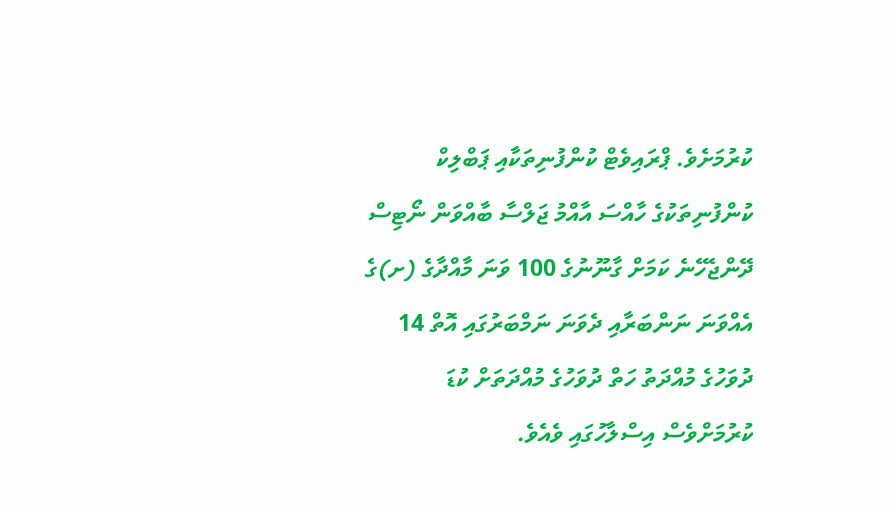ކުރުމަށެވެ. ޕްރައިވެޓް ކުންފުނިތަކާއި ޕަބްލިކް ކުންފުނިތަކުގެ ހާއްސަ އާއްމު ޖަލްސާ ބާއްވަން ނޯޓިސް ދޭންޖެހޭނެ ކަމަށް ގާނޫނުގެ 100 ވަނަ މާއްދާގެ (ށ)ގެ އެއްވަނަ ނަންބަރާއި ދެވަނަ ނަމްބަރުގައި އޮތް 14 ދުވަހުގެ މުއްދަތު ހަތް ދުވަހުގެ މުއްދަތަށް ކުޑަ ކުރުމަށްވެސް އިސްލާހުގައި ވެއެވެ.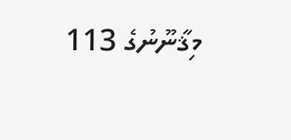މިޤާނޫނުގެ 113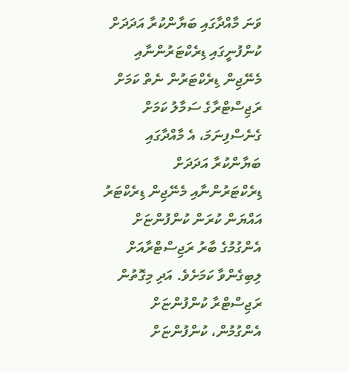ވަނަ މާއްދާގައި ބަޔާންކުރާ އަދަދަށް ކުންފުނީގައި ޑިރެކްޓަރުންނާއި މެނޭޖިން ޑިރެކްޓަރުން ނެތް ކަމަށް ރަޖިސްޓްރާގެ ސަމާލު ކަމަށް ގެނެސްފިނަމަ، އެ މާއްދާގައި ބަޔާންކުރާ އަދަދަށް ޑިރެކްޓަރުންނާއި މެނޭޖިން ޑިރެކްޓަރު އައްޔަން ކުރަން ކުންފުންޏަށް އެންގުމުގެ ބާރު ރަޖިސްޓްރާއަށް ލިބިގެންވާ ކަމަށެވެ. އަދި މިގޮތުން ރަޖިސްޓްރާ ކުންފުންޏަށް އެންގުމުން، ކުންފުންޏަށް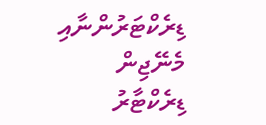ޑިރެކްޓަރުންނާއި މެނޭޖިން ޑިރެކްޓާރު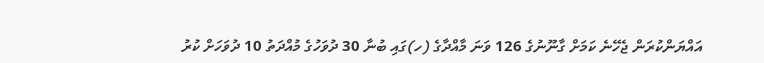އައްޔަންކުރަން ޖެހޭނެ ކަމަށް ގާނޫނުގެ 126 ވަނަ މާއްދާގެ (ހ)ގައި ބުނާ 30 ދުވަހުގެ މުއްދަތު 10 ދުވަހަށް ކުރު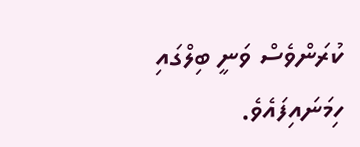ކުރަންވެސް ވަނީ ބިލްގައި ހިމަނައިފައެވެ.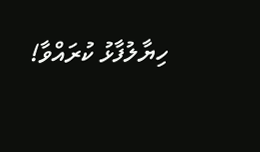ހިޔާލުފާޅު ކުރައްވާ!